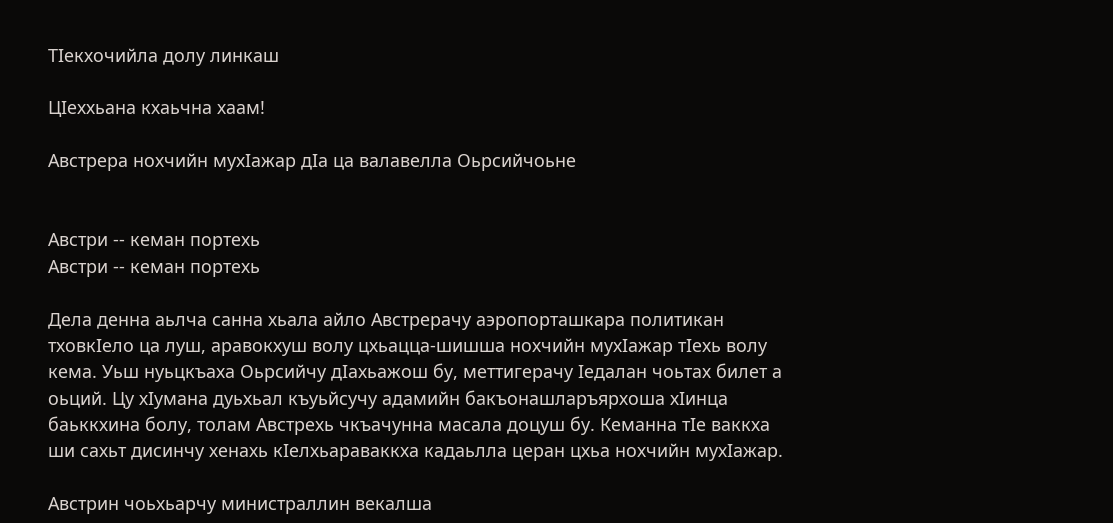ТIекхочийла долу линкаш

ЦIеххьана кхаьчна хаам!

Австрера нохчийн мухIажар дIа ца валавелла Оьрсийчоьне


Австри -- кеман портехь
Австри -- кеман портехь

Дела денна аьлча санна хьала айло Австрерачу аэропорташкара политикан тховкIело ца луш, аравокхуш волу цхьацца-шишша нохчийн мухIажар тIехь волу кема. Уьш нуьцкъаха Оьрсийчу дIахьажош бу, меттигерачу Iедалан чоьтах билет а оьций. Цу хIумана дуьхьал къуьйсучу адамийн бакъонашларъярхоша хIинца баьккхина болу, толам Австрехь чкъачунна масала доцуш бу. Кеманна тIе ваккха ши сахьт дисинчу хенахь кIелхьараваккха кадаьлла церан цхьа нохчийн мухIажар.

Австрин чоьхьарчу министраллин векалша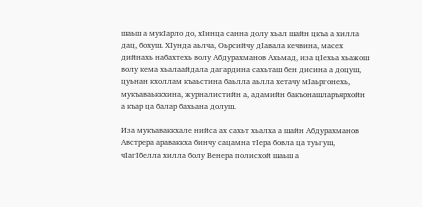шаьш а мукIарло до, хIинца санна долу хьал шайн цкъа а хилла дац, бохуш. ХIунда аьлча, Оьрсийчу дIавала кечвина, масех дийнахь набахтехь волу Абдурахманов Ахьмад, иза цIехьа хьажош волу кема хьалаайдала дагардина сахьташ бен дисина а доцуш, цуьнан кхоллам къаьстина баьлла аьлла хетачу мIаьргонехь, мукъаваьккхина, журналистийн а, адамийн бакъонашларъярхойн а къар ца балар бахьана долуш.

Иза мукъаваккхале нийса ах сахьт хьалха а шайн Абдурахманов Австрера араваккха бинчу сацамна тIера бовла ца туьгуш, чIагIбелла хилла болу Венера полисхой шаьш а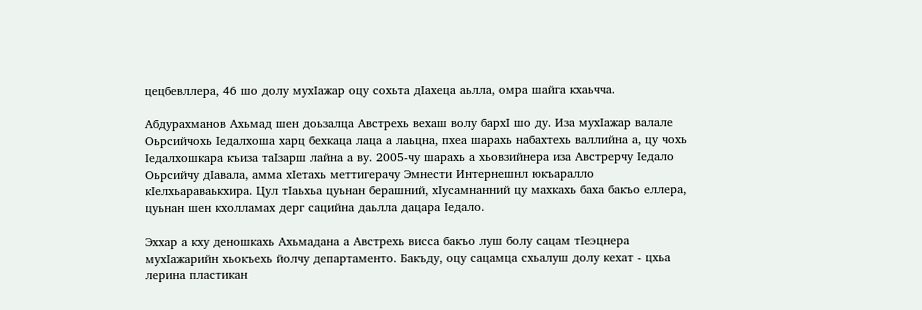цецбевллера, 46 шо долу мухIажар оцу сохьта дIахеца аьлла, омра шайга кхаьчча.

Абдурахманов Ахьмад шен доьзалца Австрехь вехаш волу бархI шо ду. Иза мухIажар валале Оьрсийчохь Iедалхоша харц бехкаца лаца а лаьцна, пхеа шарахь набахтехь валлийна а, цу чохь Iедалхошкара къиза таIзарш лайна а ву. 2005-чу шарахь а хьовзийнера иза Австрерчу Iедало Оьрсийчу дIавала, амма хIетахь меттигерачу Эмнести Интернешнл юкъаралло кIелхьараваькхира. Цул тIаьхьа цуьнан берашний, хIусамнанний цу махкахь баха бакъо еллера, цуьнан шен кхолламах дерг сацийна даьлла дацара Iедало.

Эххар а кху деношкахь Ахьмадана а Австрехь висса бакъо луш болу сацам тIеэцнера мухIажарийн хьокъехь йолчу департаменто. Бакъду, оцу сацамца схьалуш долу кехат - цхьа лерина пластикан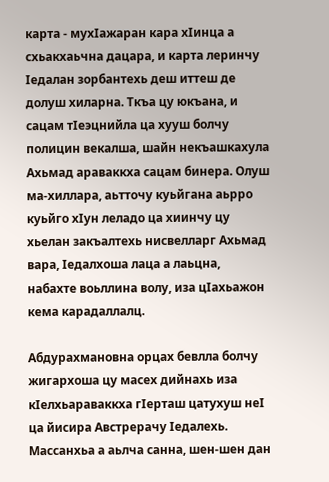карта - мухIажаран кара хIинца а схьакхаьчна дацара, и карта леринчу Iедалан зорбантехь деш иттеш де долуш хиларна. Ткъа цу юкъана, и сацам тIеэцнийла ца хууш болчу полицин векалша, шайн некъашкахула Ахьмад араваккха сацам бинера. Олуш ма-хиллара, аьтточу куьйгана аьрро куьйго хIун леладо ца хиинчу цу хьелан закъалтехь нисвелларг Ахьмад вара, Iедалхоша лаца а лаьцна, набахте воьллина волу, иза цIахьажон кема карадаллалц.

Абдурахмановна орцах бевлла болчу жигархоша цу масех дийнахь иза кIелхьараваккха гIерташ цатухуш неI ца йисира Австрерачу Iедалехь. Массанхьа а аьлча санна, шен-шен дан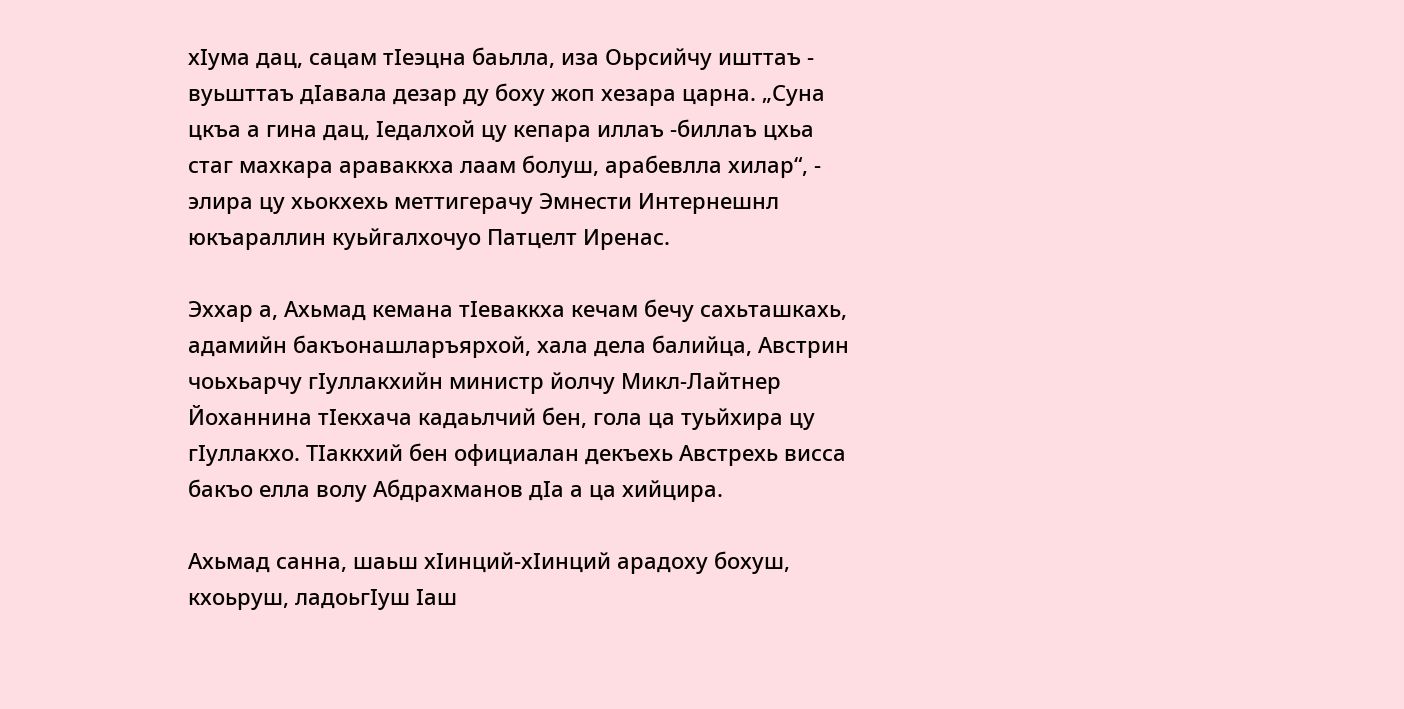хIума дац, сацам тIеэцна баьлла, иза Оьрсийчу ишттаъ - вуьшттаъ дIавала дезар ду боху жоп хезара царна. „Суна цкъа а гина дац, Iедалхой цу кепара иллаъ -биллаъ цхьа стаг махкара араваккха лаам болуш, арабевлла хилар“, - элира цу хьокхехь меттигерачу Эмнести Интернешнл юкъараллин куьйгалхочуо Патцелт Иренас.

Эххар а, Ахьмад кемана тIеваккха кечам бечу сахьташкахь, адамийн бакъонашларъярхой, хала дела балийца, Австрин чоьхьарчу гIуллакхийн министр йолчу Микл-Лайтнер Йоханнина тIекхача кадаьлчий бен, гола ца туьйхира цу гIуллакхо. ТIаккхий бен официалан декъехь Австрехь висса бакъо елла волу Абдрахманов дIа а ца хийцира.

Ахьмад санна, шаьш хIинций-хIинций арадоху бохуш, кхоьруш, ладоьгIуш Iаш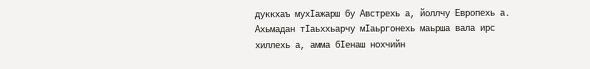дуккхаъ мухIажарш бу Австрехь а, йоллчу Европехь а. Ахьмадан тIаьххьарчу мIаьргонехь маьрша вала ирс хиллехь а, амма бIенаш нохчийн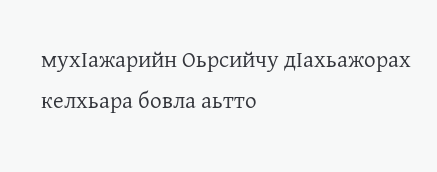мухIажарийн Оьрсийчу дIахьажорах келхьара бовла аьтто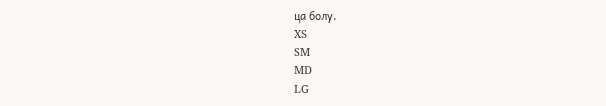ца болу.
XS
SM
MD
LG